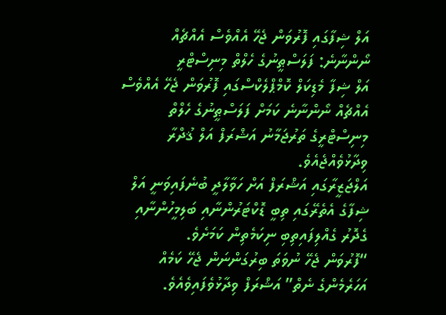އަލް ޝިފާގައި ފޮރުވަން ޖެހޭ އެއްވެސް އެއްޗެއް ނޯންނާނެ: ފަލަސްޠީނުގެ ހެލްތް މިނިސްޓްރީ
އަލް ޝިފާ މެޑިކަލް ކޮމްޕްލެކްސްގައި ފޮރުވަން ޖެހޭ އެއްވެސް އެއްޗެއް ނޯންނާނެ ކަމަށް ފަލަސްޠީނުގެ ހެލްތް މިނިސްޓްރީގެ ތަރުޖަމާނު އަޝްރަފް އަލް ޤުދްރާ ވިދާޅުވެއްޖެއެވެ.
އަލްޖަޒީރާގައި އަޝްރަފް އަށް ހަވާލާދީ ބުނެފައިވަނީ އަލް ޝިފާގެ އެތެރޭގައި ތިބީ ޑޮކްޓަރުންނާއި ބަލިމީހުންނާއި ގެދޮރު ގެއްލިފައިތިބި ނިކަމެތިން ކަމަށެވެ.
“ފޮރުވަން ޖެހޭ ނުވަތަ ބިރުގަންނަން ޖެހޭ ކަމެއް އަހަރެމެންގެ ނެތް” އަޝްރަފް ވިދާޅުވެފައިވެއެވެ.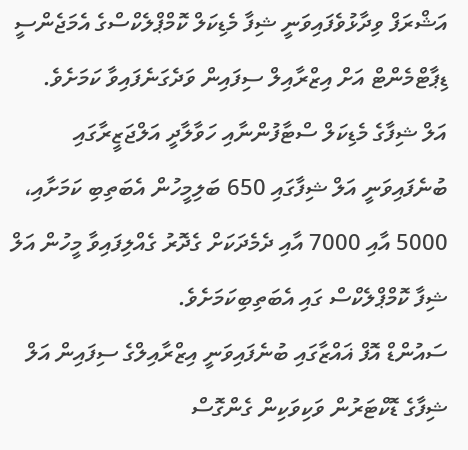އަޝްރަފް ވިދާޅުވެފައިވަނީ ޝިފާ މެޑިކަލް ކޮމްޕްލެކްސްގެ އެމަޖެންސީ ޑިޕާޓްމެންޓް އަށް އިޒްރާއިލް ސިފައިން ވަދެގަނެފައިވާ ކަމަށެވެ.
އަލް ޝިފާގެ މެޑިކަލް ސްޓާފުންނާއި ހަވާލާދީ އަލްޖަޒީރާގައި ބުނެފައިވަނީ އަލް ޝިފާގައި 650 ބަލިމީހުން އެބަތިބި ކަމަށާއި، 5000 އާއި 7000 އާއި ދެމެދަކަށް ގެދޮރު ގެއްލިފައިވާ މީހުން އަލް ޝިފާ ކޮމްޕްލެކްސް ގައި އެބަތިބިކަމަށެވެ.
ސައުންޑް އޮފް ޣައްޒާގައި ބުނެފައިވަނީ އިޒްރާއިލްގެ ސިފައިން އަލް ޝިފާގެ ޑޮކްޓަރުން ވަކިވަކިން ގެންގޮސް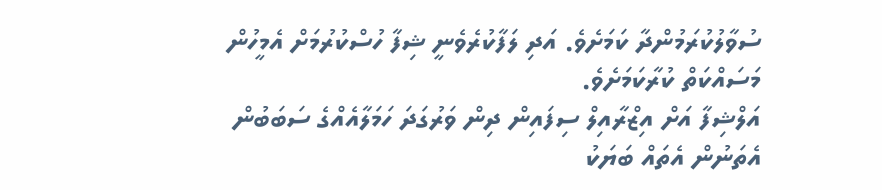ސުވާލުކުރަމުންދާ ކަމަށެވެ. އަދި ލަފާކުރެވެނީ ޝިފާ ހުސްކުރުމަށް އެމީހުން މަސައްކަތް ކުރާކަމަށެވެ.
އަލްޝިފާ އަށް އިޒްރާއިލް ސިފައިން ދިން ވަރުގަދަ ހަމަލާއެއްގެ ސަބަބުން އެތަނުން އެތައް ބަޔަކު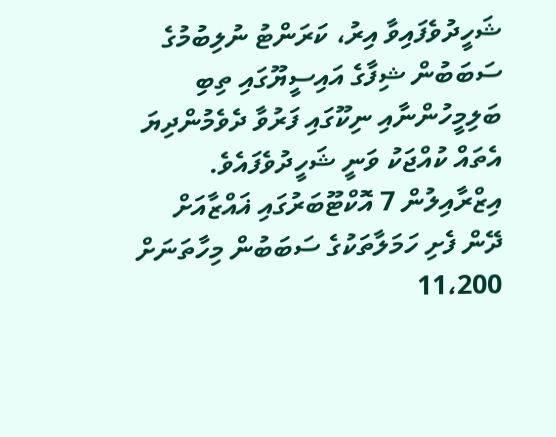ޝަހީދުވެފައިވާ އިރު، ކަރަންޓު ނުލިބުމުގެ ސަބަބުން ޝިފާގެ އައިސީޔޫގައި ތިބި ބަލިމީހުންނާއި ނިކޫގައި ފަރުވާ ދެވެމުންދިޔަ އެތައް ކުއްޖަކު ވަނީ ޝަހީދުވެފައެވެ.
އިޒްރާއިލުން 7 އޮކްޓޫބަރުގައި ޣައްޒާއަށް ދޭން ފެށި ހަމަލާތަކުގެ ސަބަބުން މިހާތަނަށް 11،200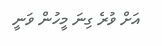އަށް ވުރެ ގިނަ މީހުން ވަނީ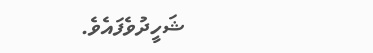ޝަހީދުވެފައެވެ.